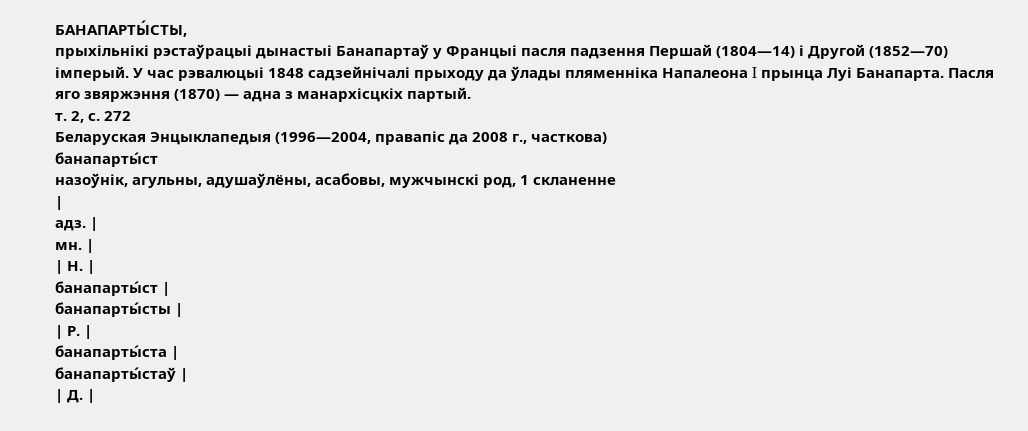БАНАПАРТЫ́СТЫ,
прыхільнікі рэстаўрацыі дынастыі Банапартаў у Францыі пасля падзення Першай (1804—14) і Другой (1852—70) імперый. У час рэвалюцыі 1848 садзейнічалі прыходу да ўлады пляменніка Напалеона I прынца Луі Банапарта. Пасля яго звяржэння (1870) — адна з манархісцкіх партый.
т. 2, с. 272
Беларуская Энцыклапедыя (1996—2004, правапіс да 2008 г., часткова)
банапарты́ст
назоўнік, агульны, адушаўлёны, асабовы, мужчынскі род, 1 скланенне
|
адз. |
мн. |
| Н. |
банапарты́ст |
банапарты́сты |
| Р. |
банапарты́ста |
банапарты́стаў |
| Д. |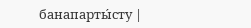банапарты́сту |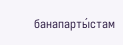банапарты́стам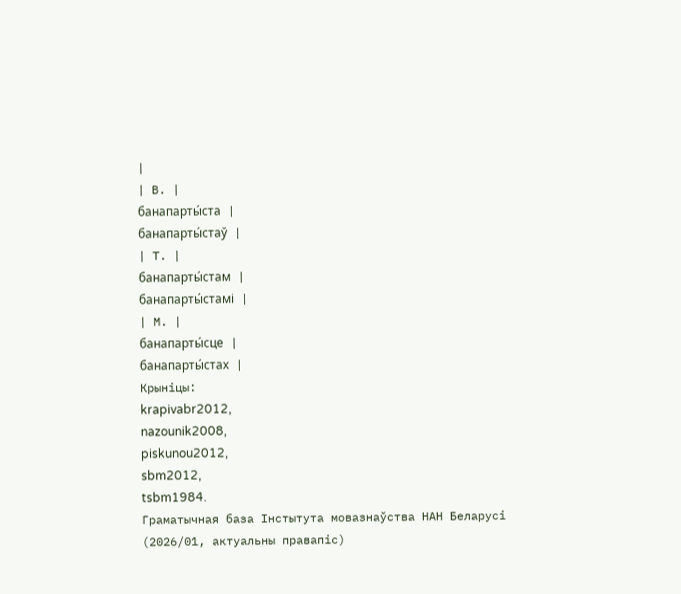|
| В. |
банапарты́ста |
банапарты́стаў |
| Т. |
банапарты́стам |
банапарты́стамі |
| М. |
банапарты́сце |
банапарты́стах |
Крыніцы:
krapivabr2012,
nazounik2008,
piskunou2012,
sbm2012,
tsbm1984.
Граматычная база Інстытута мовазнаўства НАН Беларусі (2026/01, актуальны правапіс)